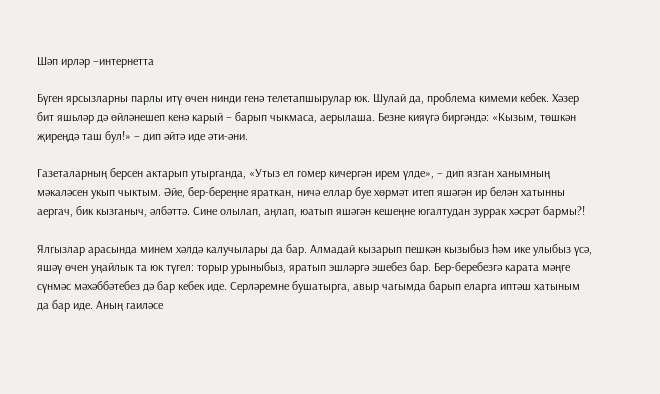Шәп ирләр –интернетта

Бүген ярсызларны парлы итү өчен нинди генә телетапшырулар юк. Шулай да, проблема кимеми кебек. Хәзер бит яшьләр дә өйләнешеп кенә карый – барып чыкмаса, аерылаша. Безне кияүгә биргәндә: «Кызым, төшкән җиреңдә таш бул!» – дип әйтә иде әти-әни.

Газеталарның берсен актарып утырганда, «Утыз ел гомер кичергән ирем үлде», – дип язган ханымның мәкаләсен укып чыктым. Әйе, бер-береңне яраткан, ничә еллар буе хөрмәт итеп яшәгән ир белән хатынны аергач, бик кызганыч, әлбәттә. Сине олылап, аңлап, юатып яшәгән кешеңне югалтудан зуррак хәсрәт бармы?!

Ялгызлар арасында минем хәлдә калучылары да бар. Алмадай кызарып пешкән кызыбыз һәм ике улыбыз үсә, яшәү өчен уңайлык та юк түгел: торыр урыныбыз, яратып эшләргә эшебез бар. Бер-беребезгә карата мәңге сүнмәс мәхәббәтебез дә бар кебек иде. Серләремне бушатырга, авыр чагымда барып еларга иптәш хатыным да бар иде. Аның гаиләсе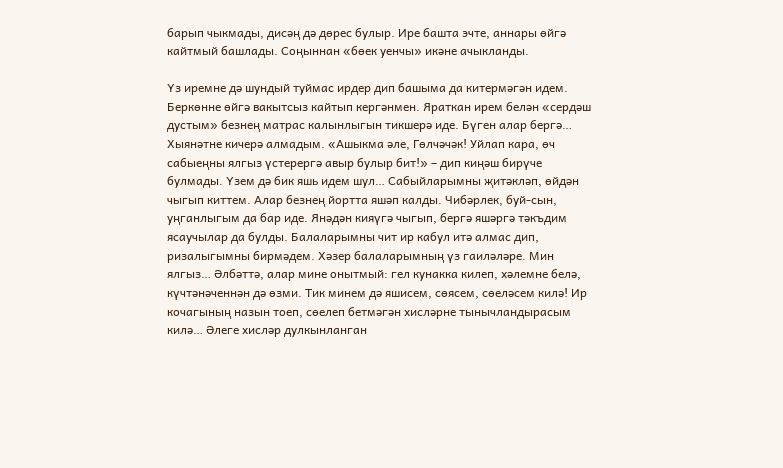барып чыкмады, дисәң дә дөрес булыр. Ире башта эчте, аннары өйгә кайтмый башлады. Соңыннан «бөек уенчы» икәне ачыкланды.

Үз иремне дә шундый туймас ирдер дип башыма да китермәгән идем. Беркөнне өйгә вакытсыз кайтып кергәнмен. Яраткан ирем белән «сердәш дустым» безнең матрас калынлыгын тикшерә иде. Бүген алар бергә… Хыянәтне кичерә алмадым. «Ашыкма әле, Гөлчәчәк! Уйлап кара, өч сабыеңны ялгыз үстерергә авыр булыр бит!» – дип киңәш бирүче булмады. Үзем дә бик яшь идем шул… Сабыйларымны җитәкләп, өйдән чыгып киттем. Алар безнең йортта яшәп калды. Чибәрлек, буй-сын, уңганлыгым да бар иде. Янәдән кияүгә чыгып, бергә яшәргә тәкъдим ясаучылар да булды. Балаларымны чит ир кабул итә алмас дип, ризалыгымны бирмәдем. Хәзер балаларымның үз гаиләләре. Мин ялгыз… Әлбәттә, алар мине онытмый: гел кунакка килеп, хәлемне белә, күчтәнәченнән дә өзми. Тик минем дә яшисем, сөясем, сөеләсем килә! Ир кочагының назын тоеп, сөелеп бетмәгән хисләрне тынычландырасым килә… Әлеге хисләр дулкынланган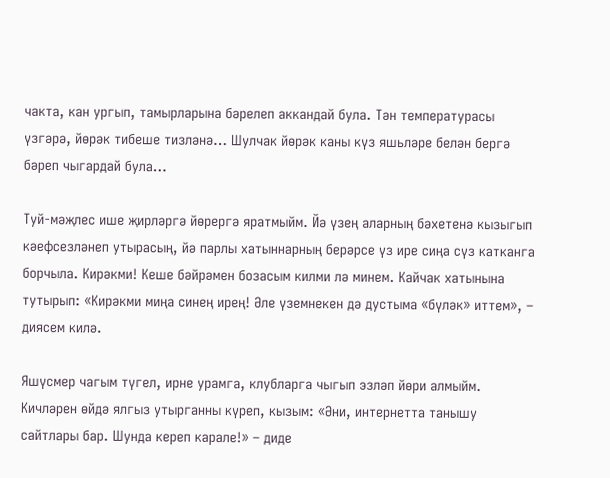чакта, кан ургып, тамырларына бәрелеп аккандай була. Тән температурасы үзгәрә, йөрәк тибеше тизләнә… Шулчак йөрәк каны күз яшьләре белән бергә бәреп чыгардай була…

Туй-мәҗлес ише җирләргә йөрергә яратмыйм. Йә үзең аларның бәхетенә кызыгып кәефсезләнеп утырасың, йә парлы хатыннарның берәрсе үз ире сиңа сүз катканга борчыла. Кирәкми! Кеше бәйрәмен бозасым килми лә минем. Кайчак хатынына тутырып: «Кирәкми миңа синең ирең! Әле үземнекен дә дустыма «бүләк» иттем», – диясем килә.

Яшүсмер чагым түгел, ирне урамга, клубларга чыгып эзләп йөри алмыйм. Кичләрен өйдә ялгыз утырганны күреп, кызым: «Әни, интернетта танышу сайтлары бар. Шунда кереп карале!» – диде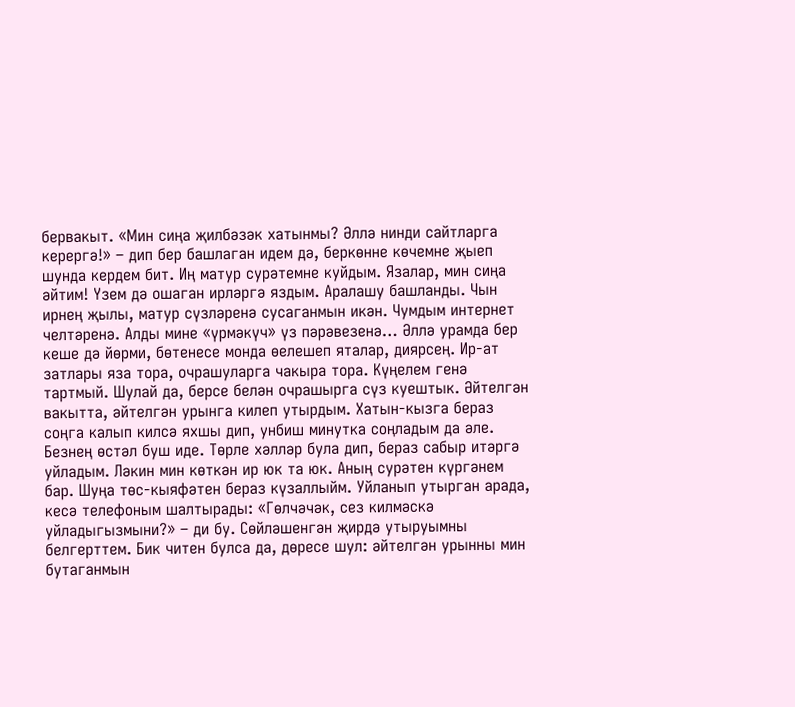бервакыт. «Мин сиңа җилбәзәк хатынмы? Әллә нинди сайтларга керергә!» – дип бер башлаган идем дә, беркөнне көчемне җыеп шунда кердем бит. Иң матур сурәтемне куйдым. Язалар, мин сиңа әйтим! Үзем дә ошаган ирләргә яздым. Аралашу башланды. Чын ирнең җылы, матур сүзләренә сусаганмын икән. Чумдым интернет челтәренә. Алды мине «үрмәкүч» үз пәрәвезенә… Әллә урамда бер кеше дә йөрми, бөтенесе монда өелешеп яталар, диярсең. Ир-ат затлары яза тора, очрашуларга чакыра тора. Күңелем генә тартмый. Шулай да, берсе белән очрашырга сүз куештык. Әйтелгән вакытта, әйтелгән урынга килеп утырдым. Хатын-кызга бераз соңга калып килсә яхшы дип, унбиш минутка соңладым да әле. Безнең өстәл буш иде. Төрле хәлләр була дип, бераз сабыр итәргә уйладым. Ләкин мин көткән ир юк та юк. Аның сурәтен күргәнем бар. Шуңа төс-кыяфәтен бераз күзаллыйм. Уйланып утырган арада, кесә телефоным шалтырады: «Гөлчәчәк, сез килмәскә уйладыгызмыни?» – ди бу. Сөйләшенгән җирдә утыруымны белгерттем. Бик читен булса да, дөресе шул: әйтелгән урынны мин бутаганмын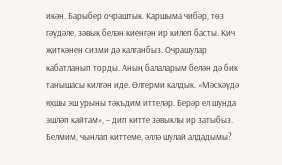икән. Барыбер очраштык. Каршыма чибәр, төз гәүдәле, зәвык белән киенгән ир килеп басты. Кич җиткәнен сизми дә калганбыз. Очрашулар кабатланып торды. Аның балаларым белән дә бик танышасы килгән иде. Өлгерми калдык. «Мәскәүдә яхшы эш урыны тәкъдим иттеләр. Берәр ел шунда эшләп кайтам», – дип китте зәвыклы ир затыбыз. Белмим, чынлап киттеме, әллә шулай алдадымы?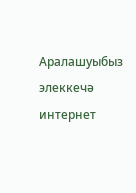Аралашуыбыз элеккечә интернет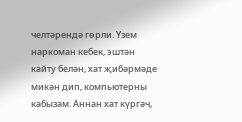челтәрендә гөрли. Үзем наркоман кебек, эштән кайту белән, хат җибәрмәде микән дип, компьютерны кабызам. Аннан хат күргәч,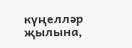күңелләр җылына,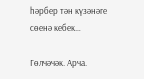һәрбер тән күзәнәге сөенә кебек…

Гөлчәчәк. Арча.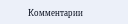Комментарии